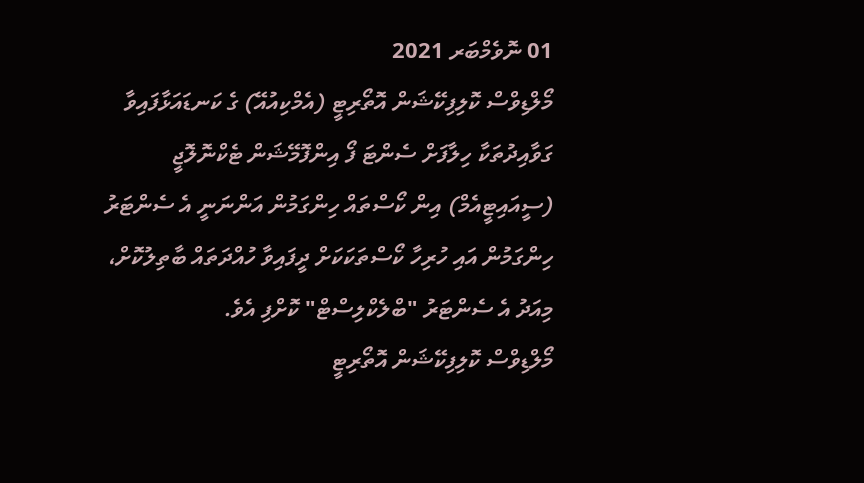01 ނޮވެމްބަރ 2021
މޯލްޑިވްސް ކޮލިފިކޭޝަން އޮތޯރިޓީ (އެމްކިއުއޭ) ގެ ކަނޑައަޅާފައިވާ ގަވާއިދުތަކާ ހިލާފަށް ސެންޓަ ފޯ އިންފޮމޭޝަން ޓެކްނޮލޮޖީ (ސީއައިޓީއެމް) އިން ކޯސްތައް ހިންގަމުން އަންނަނީ އެ ސެންޓަރު ހިންގަމުން އައި ހުރިހާ ކޯސްތަކަކަށް ދީފައިވާ ހުއްދަތައް ބާތިލުކޮށް، މިއަދު އެ ސެންޓަރު "ބްލެކްލިސްޓް" ކޮށްފި އެވެ.
މޯލްޑިވްސް ކޮލިފިކޭޝަން އޮތޯރިޓީ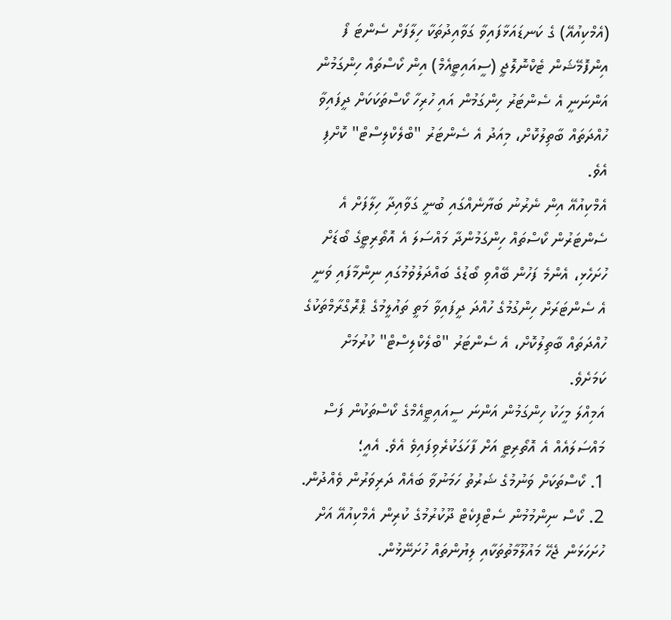(އެމްކިއުއޭ) ގެ ކަނޑައަޅާފައިވާ ގަވާއިދުތަކާ ހިލާފަށް ސެންޓަ ފޯ އިންފޮމޭޝަން ޓެކްނޮލޮޖީ (ސީއައިޓީއެމް) އިން ކޯސްތައް ހިންގަމުން އަންނަނީ އެ ސެންޓަރު ހިންގަމުން އައި ހުރިހާ ކޯސްތަކަކަށް ދީފައިވާ ހުއްދަތައް ބާތިލުކޮށް، މިއަދު އެ ސެންޓަރު "ބްލެކްލިސްޓް" ކޮށްފި އެވެ.
އެމްކިއުއޭ އިން ނެރުނު ބަޔާނެއްގައި ބުނީ ގަވާއިދާ ހިލާފަށް އެ ސެންޓަރުން ކޯސްތައް ހިންގަމުންދާ މައްސަލަ އެ އޮތޯރިޓީގެ ބޯޑަށް ހުށަހެޅި، އެންމެ ފަހުން ބޭއްވި ބޯޑުގެ ބައްދަލުވުމުގައި ނިންމާފައި ވަނީ އެ ސެންޓަރަށް ހިންގުމުގެ ހުއްދަ ދީފައިވާ މަތީ ތައުލީމުގެ ޕްރޮގްރާމްތަކުގެ ހުއްދަތައް ބާތިލުކޮށް، އެ ސެންޓަރު "ބްލެކްލިސްޓް" ކުރުމަށް ކަމަށެވެ.
އަމިއްލަ މީހަކު ހިންގަމުން އަންނަ ސީއައިޓީއެމްގެ ކޯސްތަކުން ފަސް މައްސަލައެއް އެ އޮތޯރިޓީ އަށް ފާހަގަކުރެވިފައިވެ އެވެ. އެއީ؛
1. ކޯސްތަކަށް ވަނުމުގެ ޝަރުތު ހަމަނުވާ ބައެއް ދަރިވަރުން ވެއްދުން.
2. ކޯސް ނިންމުމުން ސެޓްފިކެޓް ދޫކުރުމުގެ ކުރިން އެމްކިއުއޭ އަށް ހުށަހަޅަން ޖެހޭ މައުލޫމާތުތަކާއި ލިޔުންތައް ހުށަނޭޅުން.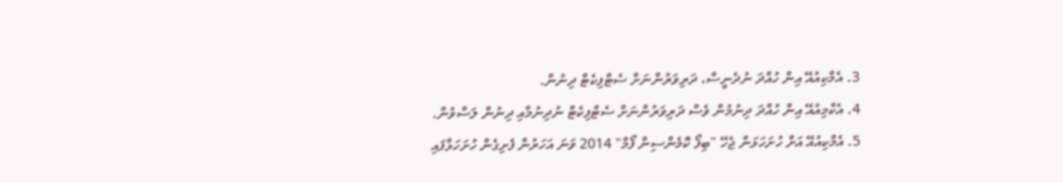3. އެމްކިއުއޭ އިން ހުއްދަ ނުދެނީސް، ދަރިވަރުންނަށް ސެޓްފިކެޓް ދިނުން.
4. އެކްމިއުއޭ އިން ހުއްދަ ދިނުމުން ވެސް ދަރިވަރުންނަށް ސެޓްފިކެޓް ނުދިނުމާއި ދިނުން ލަސްވުން.
5. އެމްކިއުއޭ އަށް ހުށަހަޅަން ޖެހޭ "ބިފޯ ކޮމެންސިން ފޯމް" 2014 ވަނަ އަހަރުން ފެށިގެން ހުށަހަޅާފައި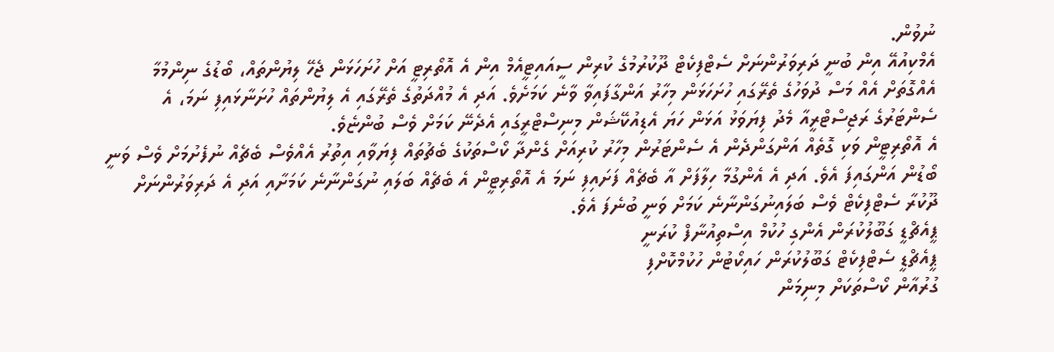ނުވުން.
އެމްކިއުއޭ އިން ބުނީ ދަރިވަރުންނަށް ސެޓްފިކެޓް ދޫކުރުމުގެ ކުރިން ސީއައިޓީއެމް އިން އެ އޮތޯރިޓީ އަށް ހުށަހަޅަން ޖެހޭ ލިޔުންތައް، ބޯޑުގެ ނިންމުމާ އެއްގޮތަށް އެއް މަސް ދުވަހުގެ ތެރޭގައި ހުށަހަޅަން މިހާރު އަންގާފައިވާ ވާނެ ކަމަށެވެ. އަދި އެ މުއްދަތުގެ ތެރޭގައި އެ ލިޔުންތައް ހުށަނާޅައިފި ނަމަ، އެ ސެންޓަރުގެ ރަޖިސްޓްރީއާ މެދު ފިޔަވަޅު އަޅަން ހަޔަ އެޑިއުކޭޝަން މިނިސްޓްރީގައި އެދެނޭ ކަމަށް ވެސް ބުންޏެވެ.
އެ އޮތޯރިޓީން ވަކި ގޮތެއް އަންގަންދެން އެ ސެންޓަރުން މިހާރު ކުރިއަށް ގެންދާ ކޯސްތަކުގެ ބެޗުތައް ފިޔަވާއި އިތުރު އެއްވެސް ބެޗެއް ނުފެށުމަށް ވެސް ވަނީ ބޯޑުން އަންގައިފަ އެވެ. އަދި އެ އެންގުމާ ހިލާފަށް އާ ބެޗެއް ފަށައިފި ނަމަ އެ އޮތޯރިޓީން އެ ބެޗެއް ބަލައި ނުގަންނާނެ ކަމަށާއި އަދި އެ ދަރިވަރުންނަށް ދޫކުރާ ސެޓްފިކެޓް ވެސް ބަލައިނުގަންނާނެ ކަމަށް ވަނީ ބުނެފަ އެވެ.
ޕީއެޗްޑީ ގަބޫލުކުރަން އެންގި ހުކުމް އިސްތިއުނާފް ކުރަނީ
ޕީއެޗްޑީ ސެޓްފިކެޓް ގަބޫލުކުރަން ހައިކޯޓުން ހުކުމްކޮށްފި
ގުރުއާން ކޯސްތަކަށް މިނިމަން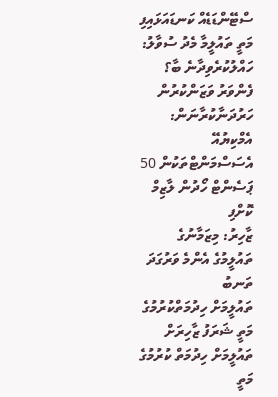ސްޓޭންޑަޑެއް ކަނޑައަޅައިފި
މަތީ ތައުލީމާ މެދު ސުވާލު: ހައްލުކުރެވިދާނެ ބާ؟
ފެންވަރު ވަޒަންކުރުން ހަރުދަނާކުރާނަން: އެމްކިޔުއޭ
އެސަސްމަންޓްތަކުން 50 ޕަސެންޓް ހޯދުން ލާޒިމް ކޮށްފި
ޒާހިރު: މިޒަމާނުގެ ތައުލީމުގެ އެންމެ ވަރުގަދަ ތަނބު
ތައުލީމަށް ހިދުމަތްކުރުމުގެ މަތީ ޝަރަފު ޒާހިރަށް
ތައުލީމަށް ހިދުމަތް ކުރުމުގެ މަތީ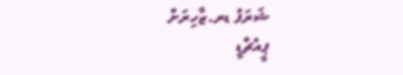ޝަރަފު ޑރ.ޒާހިރަށް
ޕީއެޗްޑީ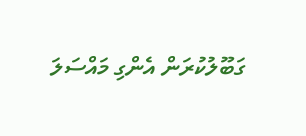ގަބޫލުކުރަން އެންގި މައްސަލަ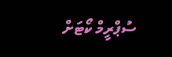ސުޕްރީމް ކޯޓަށް